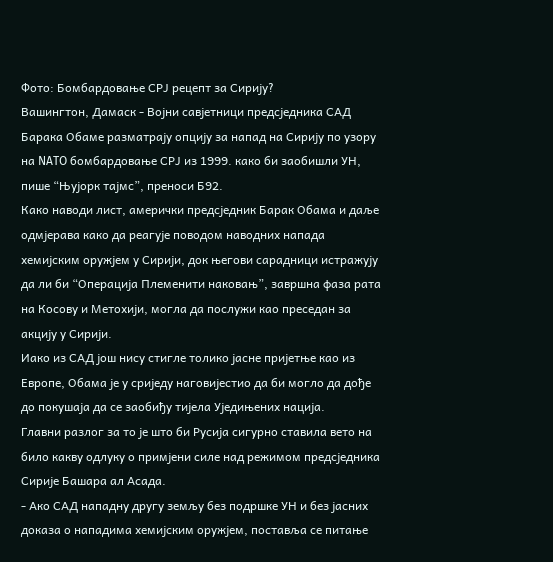Фото: Бомбардовање СРЈ рецепт за Сирију?
Вашингтон, Дамаск - Војни савјетници предсједника САД Барака Обаме разматрају опцију за напад на Сирију по узору на NATO бомбардовање СРЈ из 1999. како би заобишли УН, пише “Њујорк тајмс”, преноси Б92.
Како наводи лист, амерички предсједник Барак Обама и даље одмјерава како да реагује поводом наводних напада хемијским оружјем у Сирији, док његови сарадници истражују да ли би “Операција Племенити наковањ”, завршна фаза рата на Косову и Метохији, могла да послужи као преседан за акцију у Сирији.
Иако из САД још нису стигле толико јасне пријетње као из Европе, Обама је у сриједу наговијестио да би могло да дође до покушаја да се заобиђу тијела Уједињених нација.
Главни разлог за то је што би Русија сигурно ставила вето на било какву одлуку о примјени силе над режимом предсједника Сирије Башара ал Асада.
- Ако САД нападну другу земљу без подршке УН и без јасних доказа о нападима хемијским оружјем, поставља се питање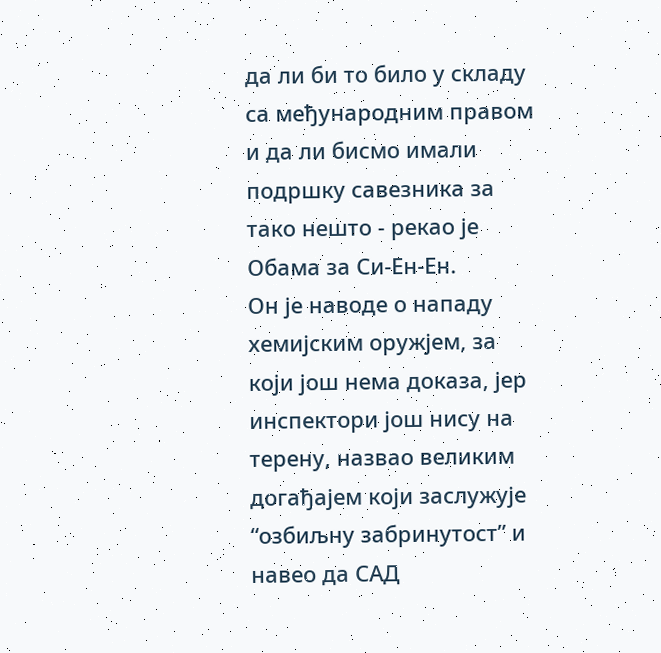да ли би то било у складу са међународним правом и да ли бисмо имали подршку савезника за тако нешто - рекао је Обама за Си-Ен-Ен.
Он је наводе о нападу хемијским оружјем, за који још нема доказа, јер инспектори још нису на терену, назвао великим догађајем који заслужује “озбиљну забринутост” и навео да САД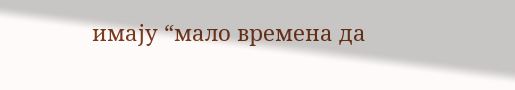имају “мало времена да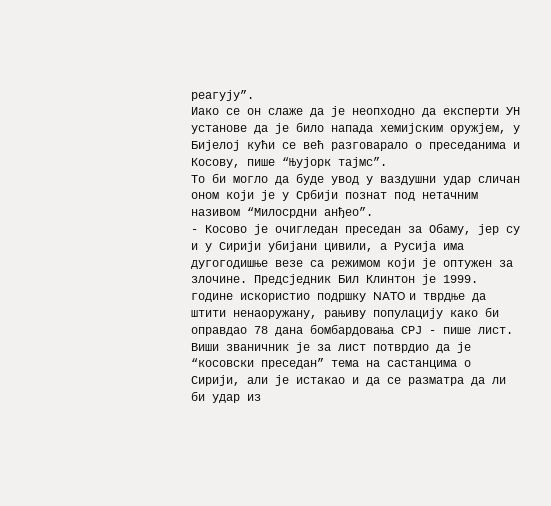реагују”.
Иако се он слаже да је неопходно да експерти УН установе да је било напада хемијским оружјем, у Бијелој кући се већ разговарало о преседанима и Косову, пише “Њујорк тајмс”.
То би могло да буде увод у ваздушни удар сличан оном који је у Србији познат под нетачним називом “Милосрдни анђео”.
- Косово је очигледан преседан за Обаму, јер су и у Сирији убијани цивили, а Русија има дугогодишње везе са режимом који је оптужен за злочине. Предсједник Бил Клинтон је 1999. године искористио подршку NATO и тврдње да штити ненаоружану, рањиву популацију како би оправдао 78 дана бомбардовања СРЈ - пише лист.
Виши званичник је за лист потврдио да је “косовски преседан” тема на састанцима о Сирији, али је истакао и да се разматра да ли би удар из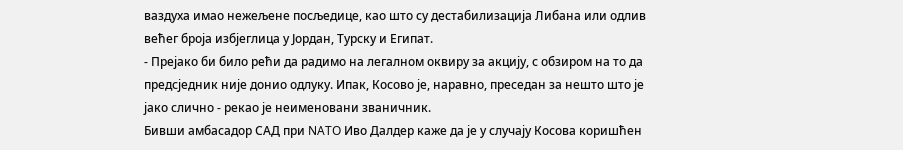ваздуха имао нежељене посљедице, као што су дестабилизација Либана или одлив већег броја избјеглица у Јордан, Турску и Египат.
- Прејако би било рећи да радимо на легалном оквиру за акцију, с обзиром на то да предсједник није донио одлуку. Ипак, Косово је, наравно, преседан за нешто што је јако слично - рекао је неименовани званичник.
Бивши амбасадор САД при NATO Иво Далдер каже да је у случају Косова коришћен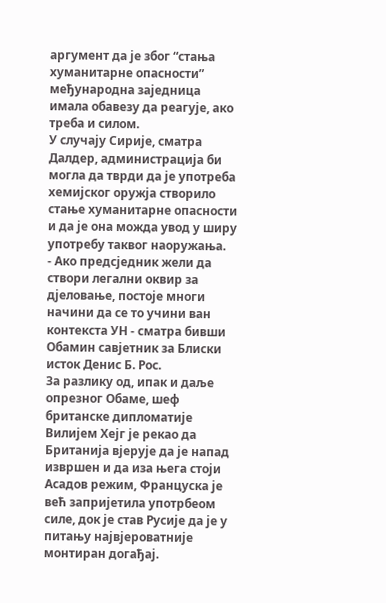аргумент да је због “стања хуманитарне опасности” међународна заједница имала обавезу да реагује, ако треба и силом.
У случају Сирије, сматра Далдер, администрација би могла да тврди да је употреба хемијског оружја створило стање хуманитарне опасности и да је она можда увод у ширу употребу таквог наоружања.
- Ако предсједник жели да створи легални оквир за дјеловање, постоје многи начини да се то учини ван контекста УН - сматра бивши Обамин савјетник за Блиски исток Денис Б. Рос.
За разлику од, ипак и даље опрезног Обаме, шеф британске дипломатије Вилијем Хејг је рекао да Британија вјерује да је напад извршен и да иза њега стоји Асадов режим, Француска је већ запријетила употрбеом силе, док је став Русије да је у питању највјероватније монтиран догађај.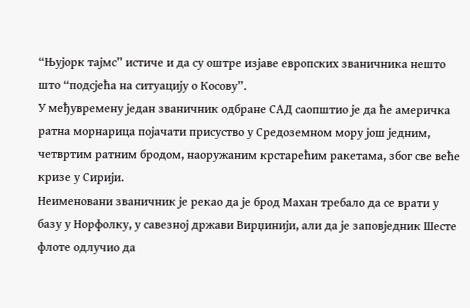“Њујорк тајмс” истиче и да су оштре изјаве европских званичника нешто што “подсјећа на ситуацију о Косову”.
У међувремену један званичник одбране САД саопштио је да ће америчка ратна морнарица појачати присуство у Средоземном мору још једним, четвртим ратним бродом, наоружаним крстарећим ракетама, због све веће кризе у Сирији.
Неименовани званичник је рекао да је брод Махан требало да се врати у базу у Норфолку, у савезној држави Вирџинији, али да је заповједник Шесте флоте одлучио да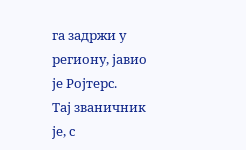га задржи у региону, јавио је Ројтерс.
Тај званичник је, с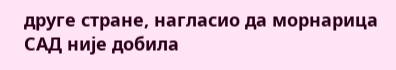друге стране, нагласио да морнарица САД није добила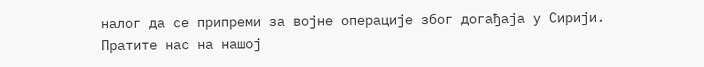налог да се припреми за војне операције због догађаја у Сирији.
Пратите нас на нашој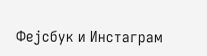Фејсбук и Инстаграм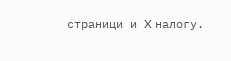страници и X налогу.